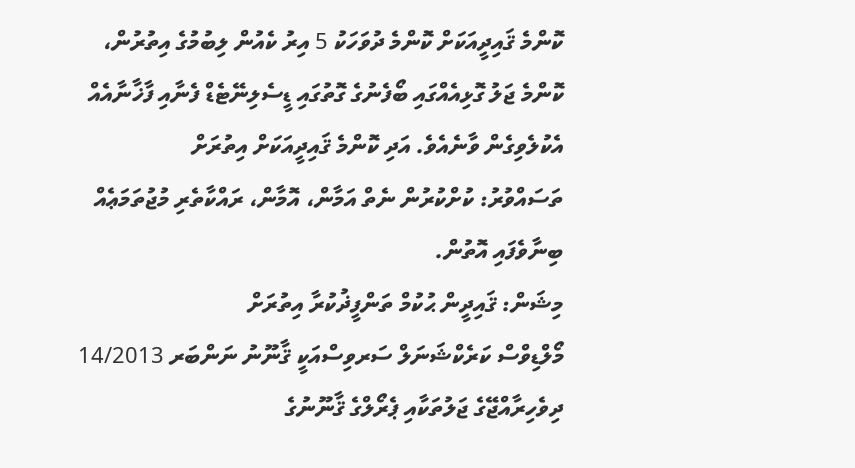ކޮންމެ ޤައިދީއަކަށް ކޮންމެ ދުވަހަކު 5 އިރު ކެއުން ލިބުމުގެ އިތުރުން، ކޮންމެ ޖަލު ގޮޅިއެއްގައި ބޯފެނުގެ ގޮތުގައި ޑީސެލިނޭޓެޑް ފެނާއި ފާޚާނާއެއް އެކުލެވިގެން ވާނެއެވެ. އަދި ކޮންމެ ޤައިދީއަކަށް އިތުރަށް
ތަސައްވުރު: ކުށްކުރުން ނެތް އަމާން، އޮމާން، ރައްކާތެރި މުޖުތަމަޢެއް ބިނާވެފައި އޮތުން.
މިޝަން: ޤައިދީން ޙުކުމް ތަންފީޛުކުރާ އިތުރަށް
މޯލްޑިވްސް ކަރެކްޝަނަލް ސަރވިސްއަކީ ޤާނޫނު ނަންބަރ 14/2013 ދިވެހިރާއްޖޭގެ ޖަލުތަކާއި ޕެރޯލްގެ ޤާނޫނުގެ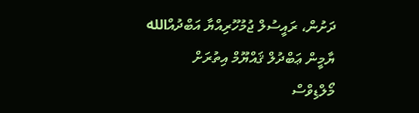ދަށުން، ރައީސުލް ޖުމުހޫރިއްޔާ އަބްދުއްالله ޔާމީން ޢަބްދުލް ޤައްޔޫމް އިތުރަށް
މޯލްޑިވްސް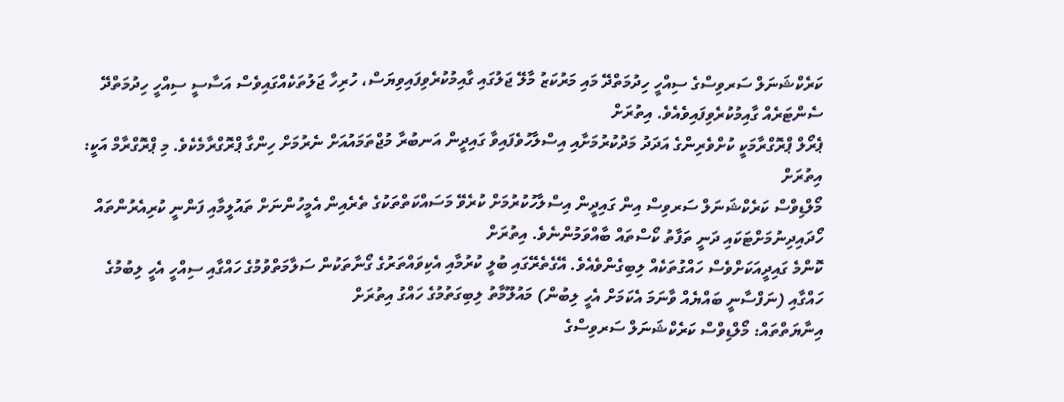ކަރެކްޝަނަލް ސަރވިސްގެ ސިއްހީ ހިދުމަތްދޭ މައި މަރުކަޒު މާލޭ ޖަލުގައި ގާއިމުކުރެވިފައިވިޔަސް، ހުރިހާ ޖަލުތަކެއްގައިވެސް އަސާސީ ސިއްހީ ހިދުމަތްދޭ ސެންޓަރެއް ގާއިމުކުރެވިފައިވެއެވެ. އިތުރަށް
ޕެރޯލް ޕްރޮގްރާމަކީ ކުށްވެރިންގެ އަދަދު މަދުކުރުމަށާއި އިސްލާހުވެފައިވާ ގައިދީން އަނބުރާ މުޖްތަމައުއަށް ނެރުމަށް ހިންގާ ޕްރޮގްރާމެކެވެ. މި ޕްރޮގްރާމް އަކީ: އިތުރަށް
މޯލްޑިވްސް ކަރެކްޝަނަލް ސަރވިސް އިން ގައިދީން އިސްލާހުކުރުމަށް ކުރެވޭ މަސައްކަތްތަކުގެ ތެރެއިން އެމީހުންނަށް ތައުލީމާއި ފަންނީ ކުރިއެރުންތައް ހޯދައިދިނުމަށްޓަކައި ދަނީ ތަފާތު ކޯސްތައް ބާއްވަމުންނެވެ. އިތުރަށް
ކޮންމެ ގައިދީއަކަށްވެސް ހައްގުތަކެއް ލިބިގެންވެއެވެ. އޭގެތެރޭގައި ބުލީ ކުރުމާއި އެކިވައްތަރުގެ ގޯނާތަކުން ސަލާމަތްވުމުގެ ހައްގާއި ސިއްހީ އެހީ ލިބުމުގެ ހައްގާއި (ނަފްސާނީ ބައްޔެއް ވާނަމަ އެކަމަށް އެހީ ލިބުން) މައުލޫމާތު ލިބިގަތުމުގެ ހައްގު އިތުރަށް
އިނާޔަތްތައް: މޯލްޑިވްސް ކަރެކްޝަނަލް ސަރވިސްގެ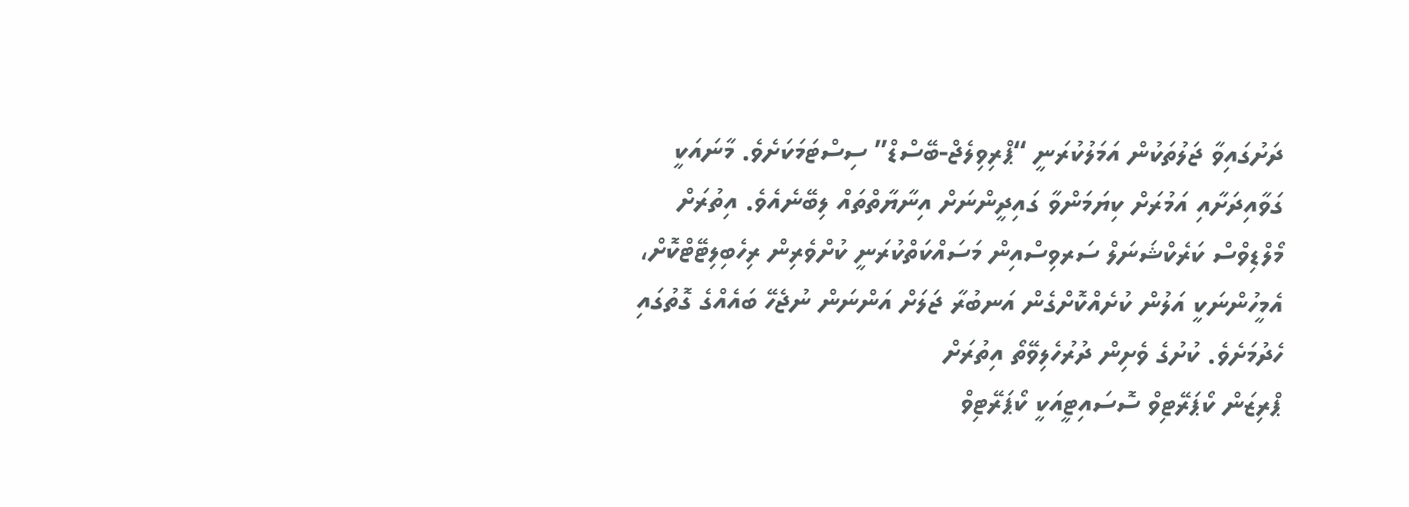ދަށުގައިވާ ޖަލުތަކުން އަމަލުކުރަނީ “ޕްރިވިލެޖް-ބޭސްޑް” ސިސްޓަމަކަށެވެ. މާނައަކީ ގަވާއިދަށާއި އަމުރަށް ކިޔަމަންވާ ގައިދީންނަށް އިނާޔާތްތައް ލިބޭނެއެވެ. އިތުރަށް
މޯލްޑިވްސް ކަރެކްޝަނަލް ސަރވިސްއިން މަސައްކަތްކުރަނީ ކުށްވެރިން ރިހެބިލިޓޭޓްކޮށް، އެމީހުންނަކީ އަލުން ކުށެއްކޮށްގެން އަނބުރާ ޖަލަށް އަންނަން ނުޖެހޭ ބައެއްގެ ގޮތުގައި ހެދުމަށެވެ. ކުށުގެ ވެށިން ދުރުހެލިވޭތޯ އިތުރަށް
ޕްރިޒަން ކޯޕަރޭޓިވް ސޮސައިޓީއަކީ ކޯޕަރޭޓިވް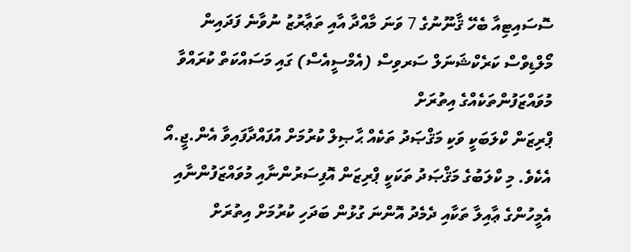ސޮސައިޓިއާ ބެހޭ ޤާނޫނުގެ 7 ވަނަ މާއްދާ އާއި ތަޢާރުޒު ނުވާނެ ފަދައިން މޯލްޑިވްސް ކަރެކްޝަނަލް ސަރވިސް (އެމްސީއެސް) ގައި މަސައްކަތް ކުރައްވާ މުވައްޒަފުންތަކެއްގެ އިތުރަށް
ޕްރިޒަން ކްލަބަކީ ވަކި މަޤްޞަދު ތަކެއް ޙާޞިލް ކުރުމަށް އުފައްދާފައިވާ އެން.ޖީ.އޯ އެކެވެ. މި ކްލަބުގެ މަޤްޞަދު ތަކަކީ ޕްރިޒަން އޮފިސަރުންނާއި މުވައްޒަފުންނާއި އެމީހުންގެ ޢާއިލާ ތަކާއި ދެމެދު އޮންނަ ގުޅުން ބަދަހި ކުރުމަށް އިތުރަށް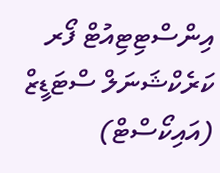އިންސްޓިޓިއުޓް ފޯރ ކަރެކްޝަނަލް ސްޓަޑީޒް (އައިކޯސްޓް)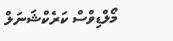މޯލްޑިވްސް ކަރެކްޝަނަލް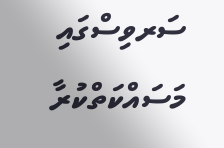ސަރވިސްގައި މަސައްކަތްކުރާ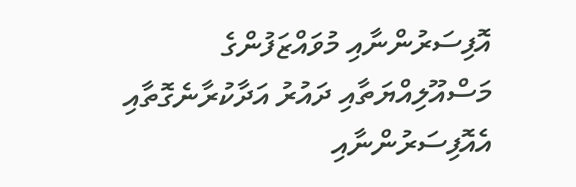އޮފިސަރުންނާއި މުވައްޒަފުންގެ މަސްއޫލިއްޔަތާއި ދައުރު އަދާކުރާނެގޮތާއި އެއޮފިސަރުންނާއި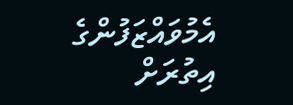އެމުވައްޒަފުންގެ އިތުރަށް